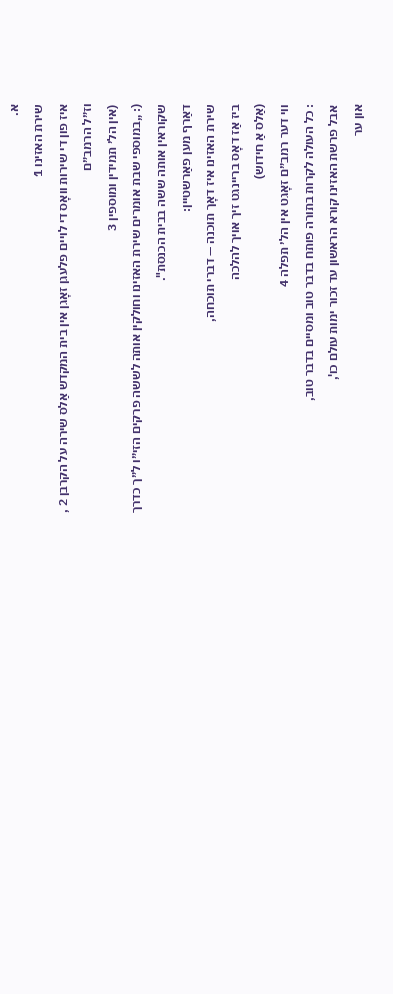א.
שירת האזינו 1
איז פון די שירות וואָס די לויים פלעגן זאָגן אין בית המקדש אַלס שירה על הקרבן 2 ,
וז״ל הרמב״ם
(אין הל׳ תמידין ומוספין 3
(: „במוספי שבת אומרים שירת האזינו וחולקין אותה לששה פרקים הזי״ו ל״ך כדרך שקוראין אותה ששה בבית הכנסת".
דאַרף מען פאַרשטיין:
שירת האזינו איז דאָך תוכנה — דברי תוכחה,
ביז אַז דאָס בריינגט זיך אויך להלכה
(אַלס אַ חידוש)
ווי דער רמב״ם זאָגט אין הל׳ תפלה 4
: כל העולה לקרות בתורה פותח בדבר טוב ומסיים בדבר טוב,
אבל פרשת האזינו קורא הראשון עד זכור ימות עולם כו',
און ער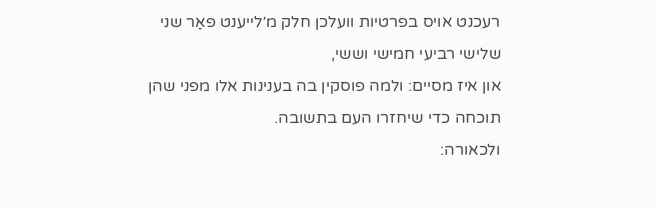רעכנט אויס בפרטיות וועלכן חלק מ׳לייענט פאַר שני שלישי רביעי חמישי וששי,
און איז מסיים: ולמה פוסקין בה בענינות אלו מפני שהן תוכחה כדי שיחזרו העם בתשובה.
ולכאורה: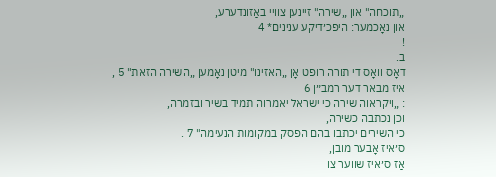„תוכחה" און „שירה" זיינען צוויי באַזונדערע,
און נאָכמער: היפכ׳דיקע ענינים* 4
!
ב.
דאָס וואָס די תורה רופט אָן „האזינו" מיטן נאָמען „השירה הזאת" 5 ,
איז מבאר דער רמב״ן 6
: „ויקראוה שירה כי ישראל יאמרוה תמיד בשיר ובזמרה,
וכן נכתבה כשירה,
כי השירים יכתבו בהם הפסק במקומות הנעימה" 7 .
ס׳איז אָבער מובן,
אַז ס׳איז שווער צו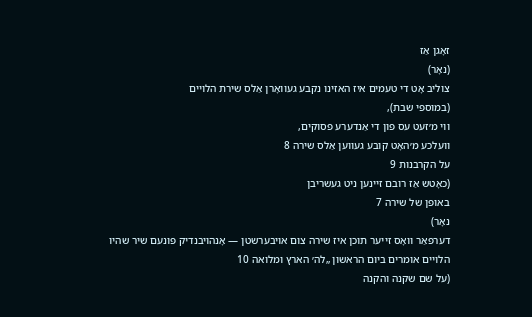זאָגן אַז
(נאָר)
צוליב אָט די טעמים איז האזינו נקבע געוואָרן אַלס שירת הלויים
(במוספי שבת),
ווי מ׳זעט עס פון די אַנדערע פסוקים,
וועלכע מ׳האָט קובע געווען אַלס שירה 8
על הקרבנות 9
(כאָטש אַז רובם זיינען ניט געשריבן
באופן של שירה 7
נאָר)
דערפאַר וואָס זייער תוכן איז שירה צום אויבערשטן — אָנהויבנדיק פונעם שיר שהיו הלויים אומרים ביום הראשון „לה׳ הארץ ומלואה 10
(על שם שקנה והקנה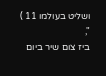ושליט בעולמו 11 )
",
ביז צום שיר ביום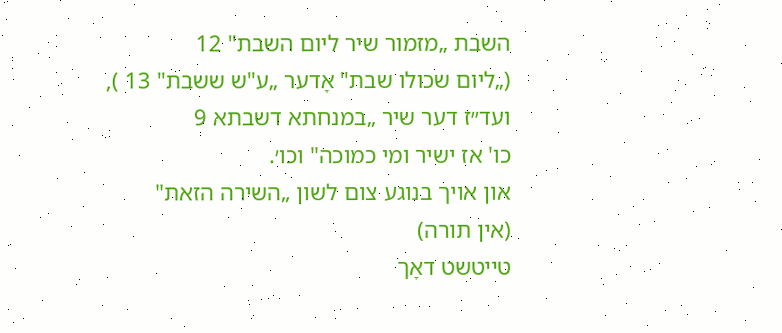השבת „מזמור שיר ליום השבת" 12
(„ליום שכולו שבת" אָדער „ע"ש ששבת" 13 ),
ועד״ז דער שיר „במנחתא דשבתא 9
כו' אז ישיר ומי כמוכה" וכו׳.
און אויך בנוגע צום לשון „השירה הזאת"
(אין תורה)
טייטשט דאָך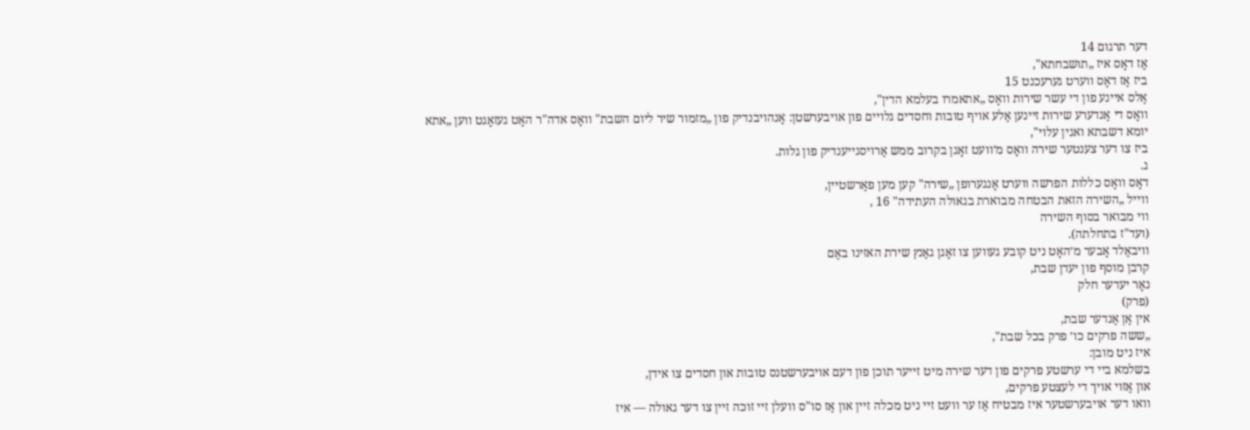דער תרגום 14
אַז דאָס איז „תושבחתא",
ביז אַז דאָס ווערט גערעכנט 15
אַלס איינע פון די עשר שירות וואָס „אתאמרו בעלמא הדין",
וואָס די אַנדערע שירות זיינען אַלע אויף טובות וחסדים גלויים פון אויבערשטן: אָנהויבנדיק פון „מזמור שיר ליום השבת" וואָס אדה"ר האָט געזאָגט ווען „אתא יומא דשבתא ואגין עלוי",
ביז צו דער צענטער שירה וואָס מ׳וועט זאָגן בקרוב ממש אַרויסגייענדיק פון גלות.
ג.
דאָס וואָס כללות הפרשה ווערט אָנגערופן „שירה" קען מען פאַרשטיין,
ווייל „השירה הזאת הבטחה מבוארת בגאולה העתידה" 16 ,
ווי מבואר בסוף השירה
(ועד"ז בתחלתה).
וויבאַלד אָבער מ׳האָט ניט קובע געווען צו זאָגן גאַנץ שירת האזינו באַם
קרבן מוסף פון יעדן שבת,
נאָר יעדער חלק
(פרק)
אין אַן אַנדער שבת,
„ששה פרקים כו׳ פרק בכל שבת",
איז ניט מובן:
בשלמא ביי די ערשטע פרקים פון דער שירה מיט זייער תוכן פון דעם אויבערשטנס טובות און חסדים צו אידן,
און אַזוי אויך די לעצטע פרקים,
וואו דער אויבערשטער איז מבטיח אַז ער וועט זיי ניט מכלה זיין און אַז סו"ס וועלן זיי זוכה זיין צו דער גאולה — איז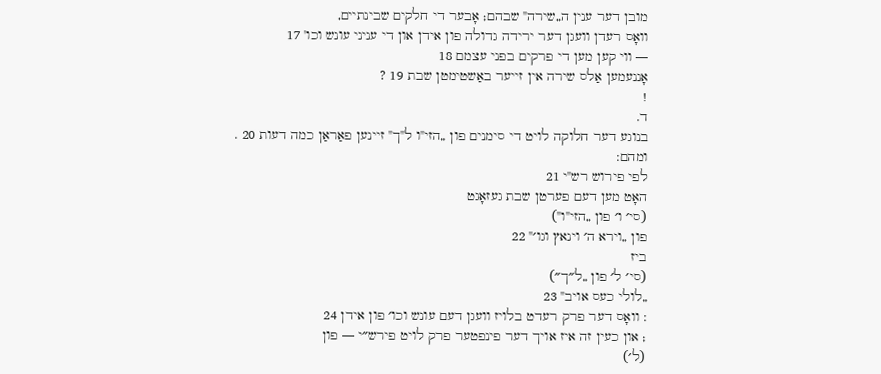מובן דער ענין ה„שירה" שבהם; אָבער די חלקים שבינתיים,
וואָס רעדן וועגן דער ירידה גדולה פון אידן און די עניני עונש וכו' 17
— ווי קען מען די פרקים בפני עצמם 18
אָננעמען אַלס שירה אין זייער באַשטימטן שבת 19 ?
!
ד.
בנוגע דער חלוקה לויט די סימנים פון „הזי"ו ל"ך" זיינען פאַראַן כמה דעות 20 .
ומהם:
לפי פירוש רש"י 21
האָט מען דעם פערטן שבת געזאָגט
(סי׳ ו׳ פון „הזי"ו")
פון „וירא ה׳ וינאץ וגו׳" 22
ביז
(סי׳ ל׳ פון „ל״ך״)
„לולי כעס אויב" 23
: וואָס דער פרק רעדט בלויז וועגן דעם עונש וכו׳ פון אידן 24
; און כעין זה איז אויך דער פינפטער פרק לויט פירש״י — פון
(ל׳)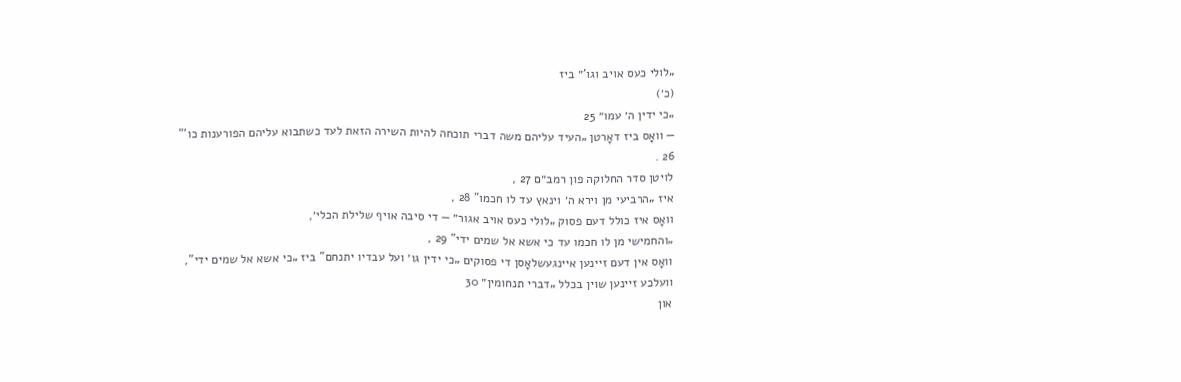„לולי כעס אויב וגו'״ ביז
(כ׳)
„כי ידין ה׳ עמו״ 25
— וואָס ביז דאָרטן „העיד עליהם משה דברי תוכחה להיות השירה הזאת לעד כשתבוא עליהם הפורענות כו'" 26 .
לויטן סדר החלוקה פון רמב״ם 27 ,
איז „הרביעי מן וירא ה׳ וינאץ עד לו חכמו" 28 ,
וואָס איז כולל דעם פסוק „לולי כעס אויב אגור״ — די סיבה אויף שלילת הכלי׳,
„והחמישי מן לו חכמו עד כי אשא אל שמים ידי" 29 ,
וואָס אין דעם זיינען איינגעשלאָסן די פסוקים „כי ידין גו׳ ועל עבדיו יתנחם" ביז „כי אשא אל שמים ידי",
וועלכע זיינען שוין בכלל „דברי תנחומין״ 30
און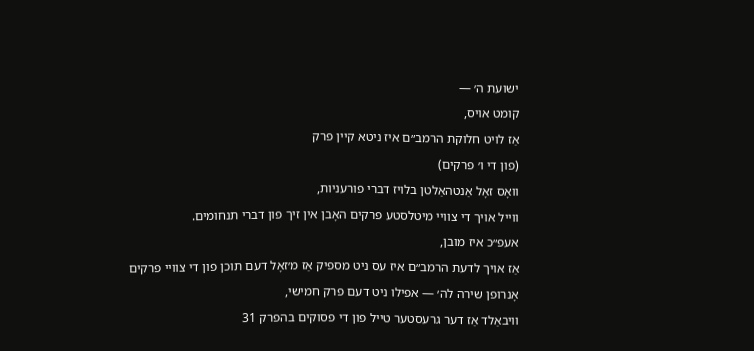ישועת ה׳ —
קומט אויס,
אַז לויט חלוקת הרמב״ם איז ניטא קיין פרק
(פון די ו׳ פרקים)
וואָס זאָל אַנטהאַלטן בלויז דברי פורעניות,
ווייל אויך די צוויי מיטלסטע פרקים האָבן אין זיך פון דברי תנחומים.
אעפ״כ איז מובן,
אַז אויך לדעת הרמב״ם איז עס ניט מספיק אַז מ׳זאָל דעם תוכן פון די צוויי פרקים אָנרופן שירה לה׳ — אפילו ניט דעם פרק חמישי,
וויבאַלד אַז דער גרעסטער טייל פון די פסוקים בהפרק 31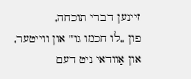זיינען דברי תוכחה,
פון „לו חכמו גו'" און ווייטער,
און אַוודאי ניט דעם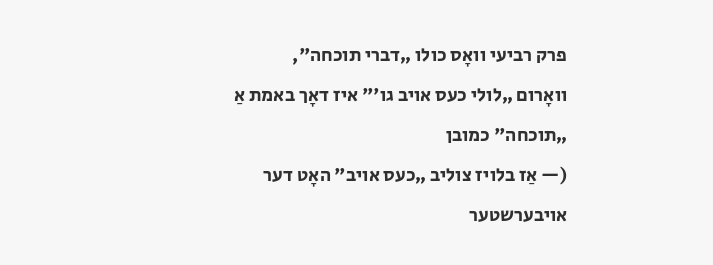פרק רביעי וואָס כולו „דברי תוכחה",
וואָרום „לולי כעס אויב גו'" איז דאָך באמת אַ „תוכחה" כמובן
(— אַז בלויז צוליב „כעס אויב" האָט דער אויבערשטער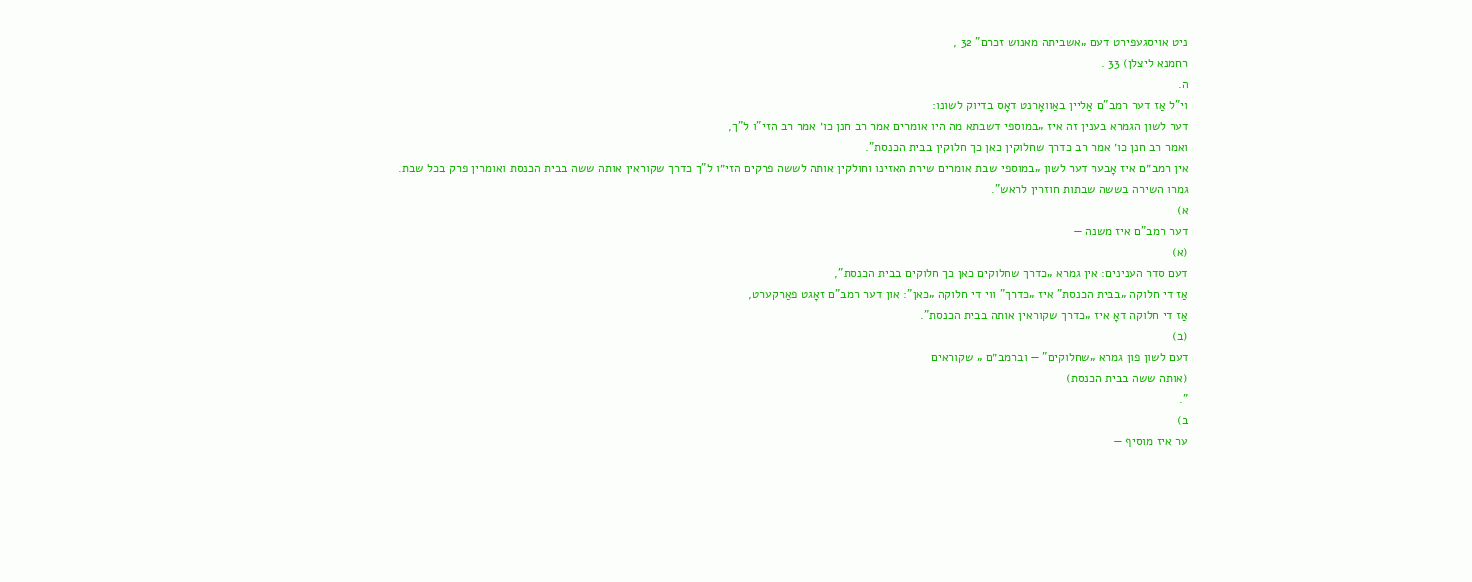ניט אויסגעפירט דעם „אשביתה מאנוש זכרם" 32 ,
רחמנא ליצלן) 33 .
ה.
וי"ל אַז דער רמב"ם אַליין באַוואָרנט דאָס בדיוק לשונו:
דער לשון הגמרא בענין זה איז „במוספי דשבתא מה היו אומרים אמר רב חנן כו׳ אמר רב הזי"ו ל"ך,
ואמר רב חנן כו׳ אמר רב כדרך שחלוקין כאן כך חלוקין בבית הכנסת".
אין רמב״ם איז אָבער דער לשון „במוספי שבת אומרים שירת האזינו וחולקין אותה לששה פרקים הזי״ו ל"ך כדרך שקוראין אותה ששה בבית הכנסת ואומרין פרק בכל שבת.
גמרו השירה בששה שבתות חוזרין לראש".
א)
דער רמב"ם איז משנה —
(א)
דעם סדר הענינים: אין גמרא „כדרך שחלוקים כאן כך חלוקים בבית הכנסת",
אַז די חלוקה „בבית הכנסת" איז „כדרך" ווי די חלוקה „כאן": און דער רמב"ם זאָגט פאַרקערט,
אַז די חלוקה דאָ איז „כדרך שקוראין אותה בבית הכנסת".
(ב)
דעם לשון פון גמרא „שחלוקים" — וברמב״ם „ שקוראים
(אותה ששה בבית הכנסת)
".
ב)
ער איז מוסיף —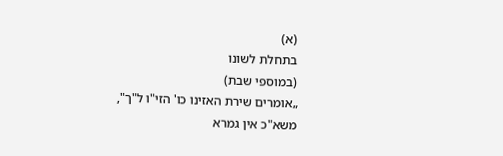(א)
בתחלת לשונו
(במוספי שבת)
„אומרים שירת האזינו כו' הזי"ו ל"ך",
משא"כ אין גמרא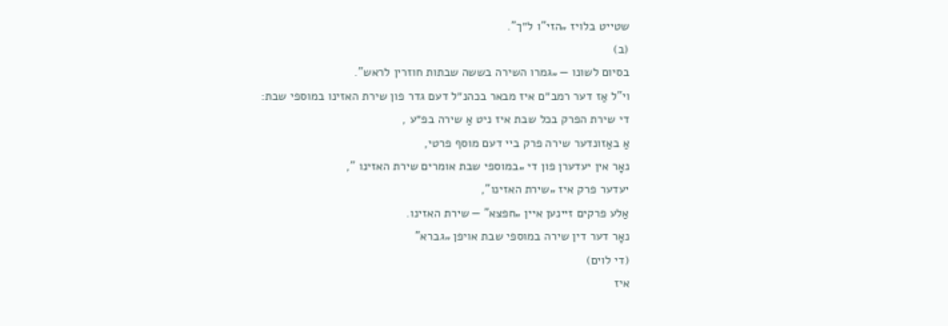שטייט בלויז „הזי"ו ל״ך".
(ב)
בסיום לשונו — „גמרו השירה בששה שבתות חוזרין לראש".
וי"ל אַז דער רמב״ם איז מבאר בכהנ״ל דעם גדר פון שירת האזינו במוספי שבת:
די שירת הפרק בכל שבת איז ניט אַ שירה בפ״ע ,
אַ באַזונדער שירה פרק ביי דעם מוסף פרטי,
נאָר אין יעדערן פון די „במוספי שבת אומרים שירת האזינו ",
יעדער פרק איז „שירת האזינו",
אַלע פרקים זיינען איין „חפצא" — שירת האזינו.
נאָר דער דין שירה במוספי שבת אויפן „גברא"
(די לוים)
איז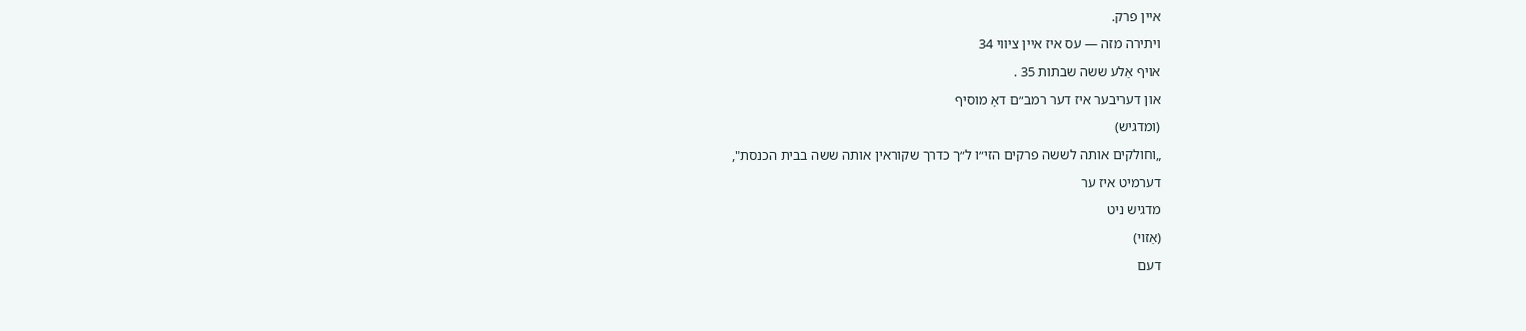איין פרק.
ויתירה מזה — עס איז איין ציווי 34
אויף אַלע ששה שבתות 35 .
און דעריבער איז דער רמב״ם דאָ מוסיף
(ומדגיש)
„וחולקים אותה לששה פרקים הזי״ו ל״ך כדרך שקוראין אותה ששה בבית הכנסת",
דערמיט איז ער
מדגיש ניט
(אַזוי)
דעם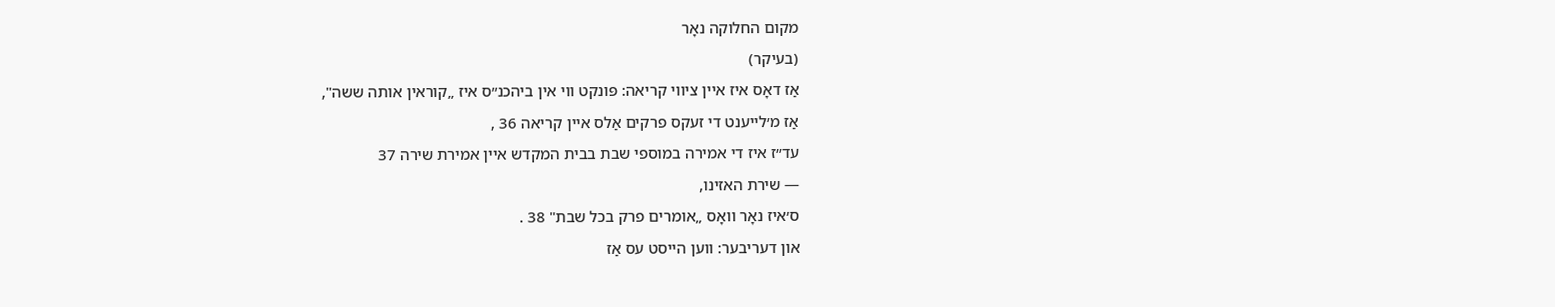מקום החלוקה נאָר
(בעיקר)
אַז דאָס איז איין ציווי קריאה: פּונקט ווי אין ביהכנ״ס איז „קוראין אותה ששה",
אַז מ׳לייענט די זעקס פרקים אַלס איין קריאה 36 ,
עד״ז איז די אמירה במוספי שבת בבית המקדש איין אמירת שירה 37
— שירת האזינו,
ס׳איז נאָר וואָס „אומרים פרק בכל שבת" 38 .
און דעריבער: ווען הייסט עס אַז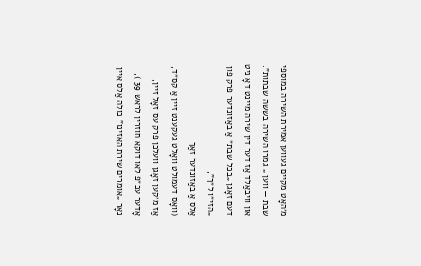מ׳האָט מקיים געווען אמירת השירה במוספי שבת — ווען „ גמרו השירה בששה שבתות".
און וויבאַלד אַז דער דין שירה מיינט דאָ ניט דעם זאָגן „בכל שבת״ אַ באַזונדער פרק פון „הזי״ו ל״ך",
אַלס אַ באַזונדער זאַך
(וואָס דעמולט וואָלט געקענט זיין אַ קס״ד,
אַז מ׳קען זאָגן וועלכן פרק עס זאָל זיין,
אָדער עכ״פ לאו דוקא חוזרין לראש 39 ),
נאָר „אומרים שירת האזינו" כולה אַלס איין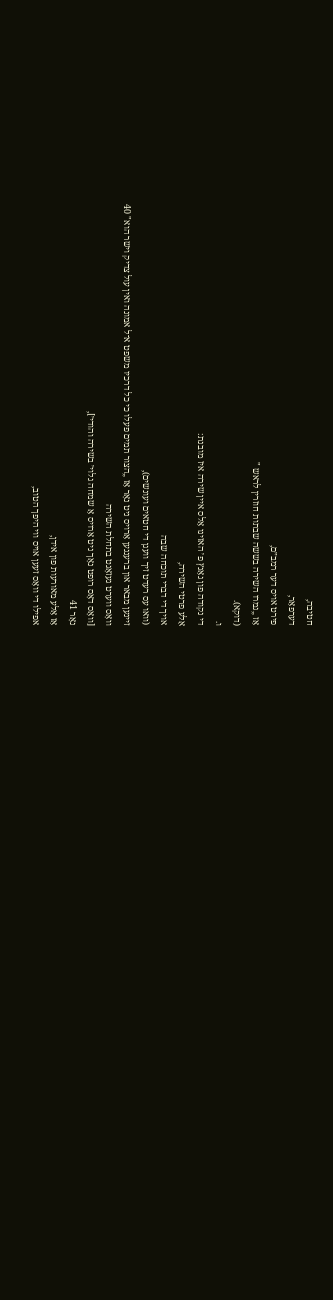חטיבה,
דערפאַר,
פירט אויס דער רמב״ם,
אַז „גמרו השירה בששה שבתות חוזרין לראש "
(דוקא).
ו.
די נקודה פון גאַנץ פ׳ האזינו אַלס איין שירה איז מובנת:
אַלע פרטי השירה,
אויך די דברי תוכחה שבה
(וואו עס רעדט זיך וועגן די חטאים ועונשים),
זיינען מבאר און ברענגען אַרויס ניט נאָר אַז „הצור תמים פעלו כי כל דרכיו משפט א־ל אמונה ואין עול צדיק וישר הוא" 40
וואָס ווערט געזאָגט בתחלת השירה
[וואָס דאָס רופט נאָך ניט אַרויס אַ שמחה גלוי׳ בשירה והודי׳],
נאָר 41
אַז אַלע מאורעות פון אידן,
אפילו די וואָס זעען אויס ווי היפך הטוב,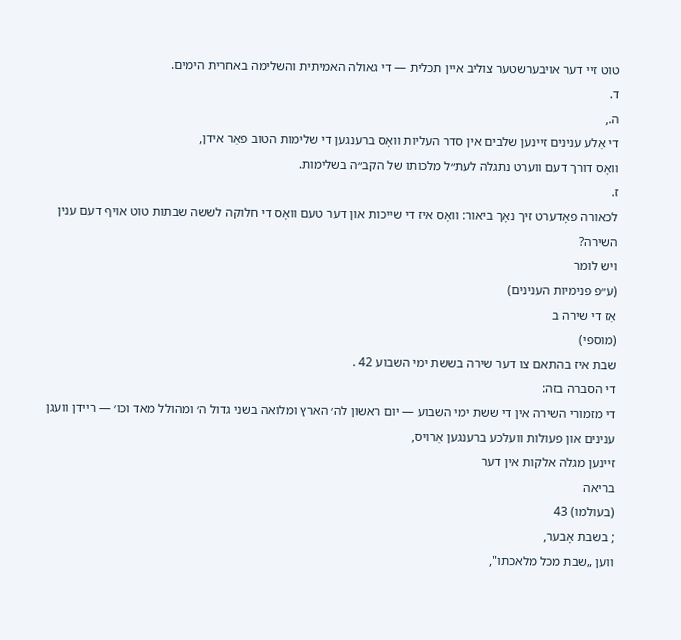טוט זיי דער אויבערשטער צוליב איין תכלית — די גאולה האמיתית והשלימה באחרית הימים.
ד.
ה.,
די אַלע ענינים זיינען שלבים אין סדר העליות וואָס ברענגען די שלימות הטוב פאַר אידן,
וואָס דורך דעם ווערט נתגלה לעת״ל מלכותו של הקב״ה בשלימות.
ז.
לכאורה פאָדערט זיך נאָך ביאור: וואָס איז די שייכות און דער טעם וואָס די חלוקה לששה שבתות טוט אויף דעם ענין השירה?
ויש לומר
(ע״פ פנימיות הענינים)
אַז די שירה ב
(מוספי)
שבת איז בהתאם צו דער שירה בששת ימי השבוע 42 .
די הסברה בזה:
די מזמורי השירה אין די ששת ימי השבוע — יום ראשון לה׳ הארץ ומלואה בשני גדול ה׳ ומהולל מאד וכו׳ — ריידן וועגן ענינים און פעולות וועלכע ברענגען אַרויס,
זיינען מגלה אלקות אין דער
בריאה
(בעולמו) 43
; בשבת אָבער,
ווען „שבת מכל מלאכתו",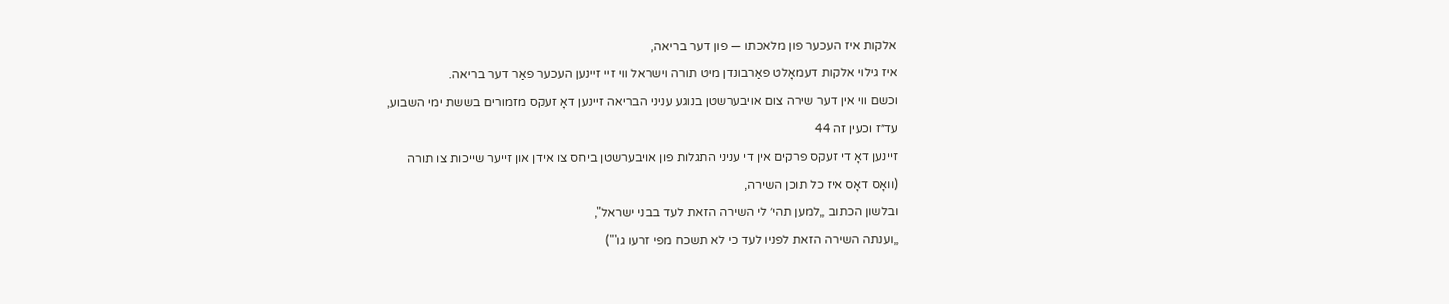אלקות איז העכער פון מלאכתו — פון דער בריאה,
איז גילוי אלקות דעמאָלט פאַרבונדן מיט תורה וישראל ווי זיי זיינען העכער פאַר דער בריאה.
וכשם ווי אין דער שירה צום אויבערשטן בנוגע עניני הבריאה זיינען דאָ זעקס מזמורים בששת ימי השבוע,
עד״ז וכעין זה 44
זיינען דאָ די זעקס פרקים אין די עניני התגלות פון אויבערשטן ביחס צו אידן און זייער שייכות צו תורה
(וואָס דאָס איז כל תוכן השירה,
ובלשון הכתוב „למען תהי׳ לי השירה הזאת לעד בבני ישראל",
„וענתה השירה הזאת לפניו לעד כי לא תשכח מפי זרעו גו'")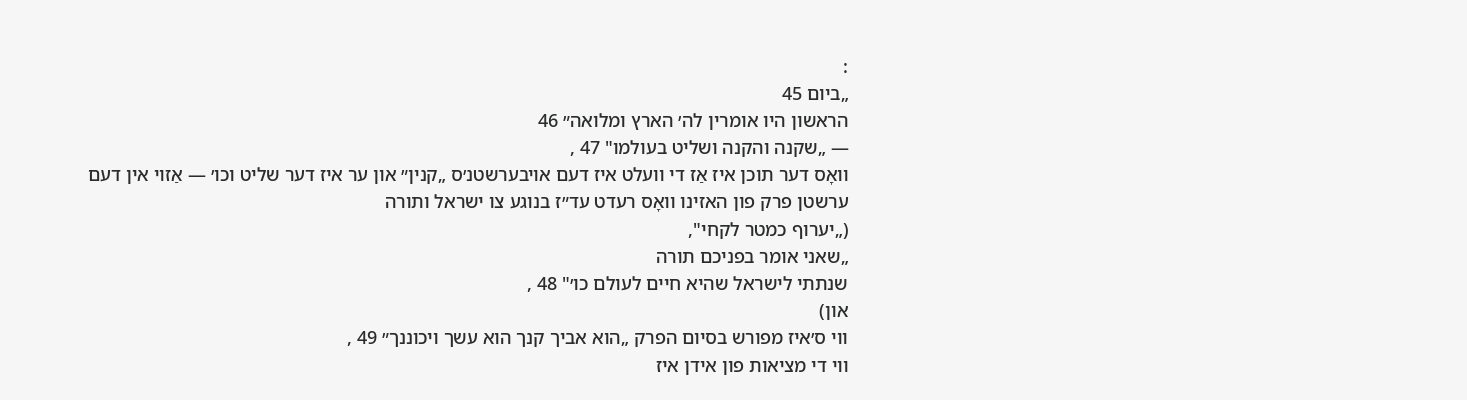:
„ביום 45
הראשון היו אומרין לה׳ הארץ ומלואה״ 46
— „שקנה והקנה ושליט בעולמו" 47 ,
וואָס דער תוכן איז אַז די וועלט איז דעם אויבערשטנ׳ס „קנין״ און ער איז דער שליט וכו׳ — אַזוי אין דעם ערשטן פרק פון האזינו וואָס רעדט עד״ז בנוגע צו ישראל ותורה
(„יערוף כמטר לקחי",
„שאני אומר בפניכם תורה
שנתתי לישראל שהיא חיים לעולם כו׳" 48 ,
און)
ווי ס׳איז מפורש בסיום הפרק „הוא אביך קנך הוא עשך ויכוננך״ 49 ,
ווי די מציאות פון אידן איז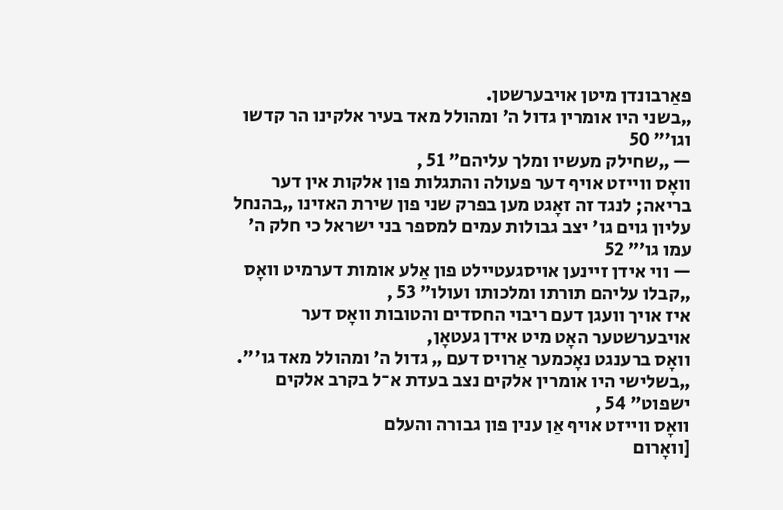פאַרבונדן מיטן אויבערשטן.
„בשני היו אומרין גדול ה׳ ומהולל מאד בעיר אלקינו הר קדשו וגו׳״ 50
— „שחילק מעשיו ומלך עליהם" 51 ,
וואָס ווייזט אויף דער פעולה והתגלות פון אלקות אין דער בריאה; לנגד זה זאָגט מען בפרק שני פון שירת האזינו „בהנחל עליון גוים גו׳ יצב גבולות עמים למספר בני ישראל כי חלק ה׳ עמו גו׳״ 52
— ווי אידן זיינען אויסגעטיילט פון אַלע אומות דערמיט וואָס „קבלו עליהם תורתו ומלכותו ועולו" 53 ,
איז אויך וועגן דעם ריבוי החסדים והטובות וואָס דער אויבערשטער האָט מיט אידן געטאָן,
וואָס ברענגט נאָכמער אַרויס דעם „ גדול ה׳ ומהולל מאד גו'".
„בשלישי היו אומרין אלקים נצב בעדת א־ל בקרב אלקים ישפוט" 54 ,
וואָס ווייזט אויף אַן ענין פון גבורה והעלם
[וואָרום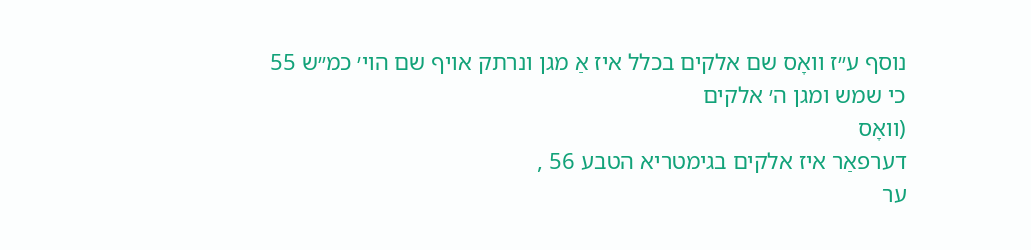נוסף ע״ז וואָס שם אלקים בכלל איז אַ מגן ונרתק אויף שם הוי׳ כמ״ש 55
כי שמש ומגן ה׳ אלקים
(וואָס
דערפאַר איז אלקים בגימטריא הטבע 56 ,
ער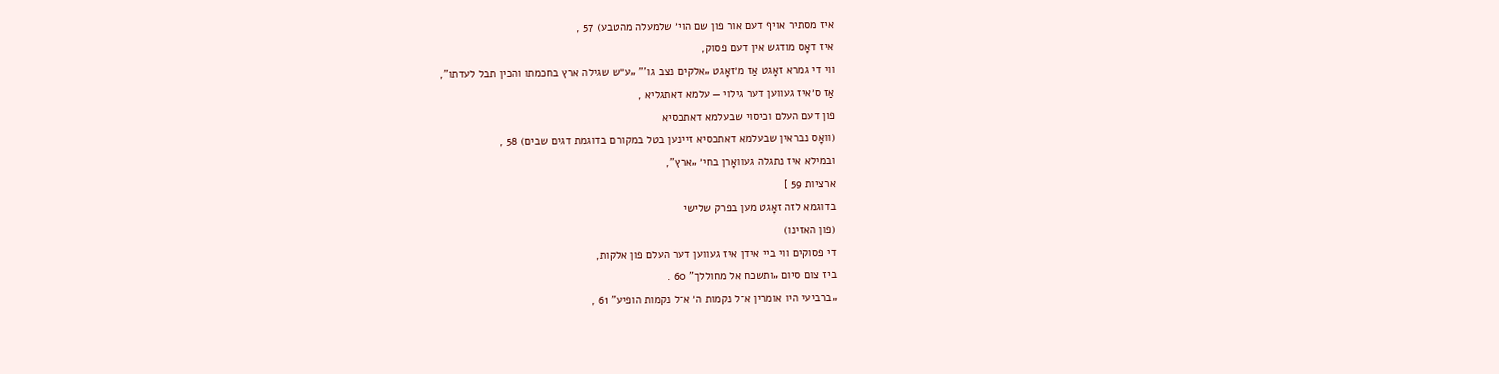איז מסתיר אויף דעם אור פון שם הוי׳ שלמעלה מהטבע) 57 ,
איז דאָס מודגש אין דעם פסוק,
ווי די גמרא זאָגט אַז מ׳זאָגט „אלקים נצב גו'" „ע״ש שגילה ארץ בחכמתו והכין תבל לעדתו",
אַז ס׳איז געווען דער גילוי — עלמא דאתגליא ,
פון דעם העלם וכיסוי שבעלמא דאתכסיא
(וואָס נבראין שבעלמא דאתכסיא זיינען בטל במקורם בדוגמת דגים שבים) 58 ,
ובמילא איז נתגלה געוואָרן בחי׳ „ארץ",
ארציות 59 ]
בדוגמא לזה זאָגט מען בפרק שלישי
(פון האזינו)
די פסוקים ווי ביי אידן איז געווען דער העלם פון אלקות,
ביז צום סיום „ותשכח אל מחוללך" 60 .
„ברביעי היו אומרין א־ל נקמות ה׳ א־ל נקמות הופיע" 61 ,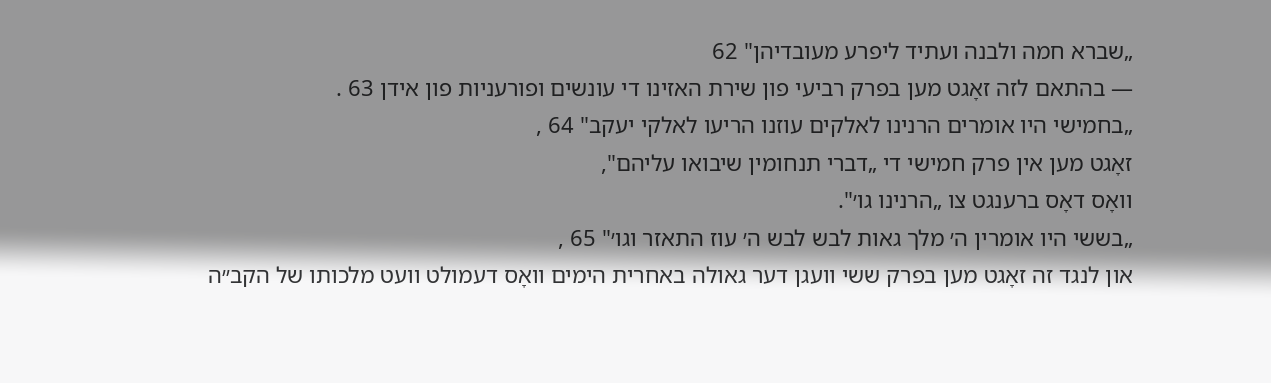„שברא חמה ולבנה ועתיד ליפרע מעובדיהן" 62
— בהתאם לזה זאָגט מען בפרק רביעי פון שירת האזינו די עונשים ופורעניות פון אידן 63 .
„בחמישי היו אומרים הרנינו לאלקים עוזנו הריעו לאלקי יעקב" 64 ,
זאָגט מען אין פרק חמישי די „דברי תנחומין שיבואו עליהם",
וואָס דאָס ברענגט צו „הרנינו גו׳".
„בששי היו אומרין ה׳ מלך גאות לבש לבש ה׳ עוז התאזר וגו׳" 65 ,
און לנגד זה זאָגט מען בפרק ששי וועגן דער גאולה באחרית הימים וואָס דעמולט וועט מלכותו של הקב״ה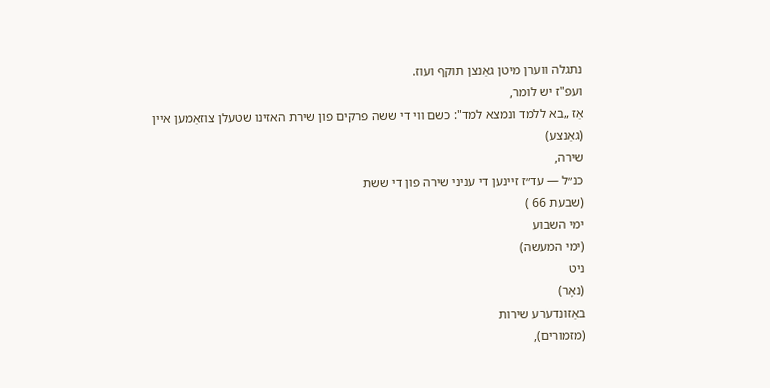נתגלה ווערן מיטן גאַנצן תוקף ועוז.
ועפ"ז יש לומר,
אַז „בא ללמד ונמצא למד": כשם ווי די ששה פרקים פון שירת האזינו שטעלן צוזאַמען איין
(גאַנצע)
שירה,
כנ״ל — עד״ז זיינען די עניני שירה פון די ששת
(שבעת 66 )
ימי השבוע
(ימי המעשה)
ניט
(נאָר)
באַזונדערע שירות
(מזמורים),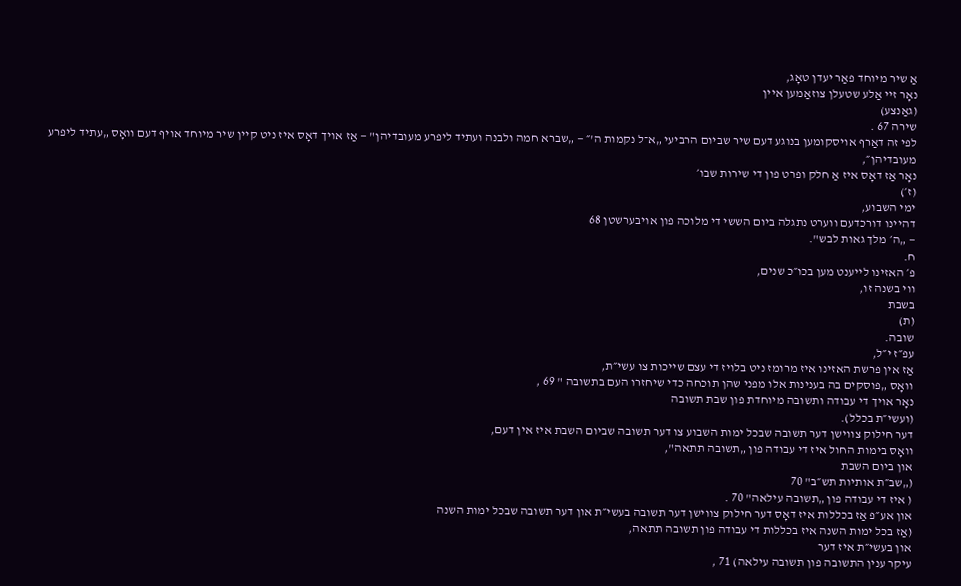אַ שיר מיוחד פאַר יעדן טאָג,
נאָר זיי אַלע שטעלן צוזאַמען איין
(גאַנצע)
שירה 67 .
לפי זה דאַרף אויסקומען בנוגע דעם שיר שביום הרביעי „א־ל נקמות ה'״ — „שברא חמה ולבנה ועתיד ליפרע מעובדיהן" — אַז אויך דאָס איז ניט קיין שיר מיוחד אויף דעם וואָס „עתיד ליפרע מעובדיהן״,
נאָר אַז דאָס איז אַ חלק ופרט פון די שירות שבו׳
(ז׳)
ימי השבוע,
דהיינו דורכדעם ווערט נתגלה ביום הששי די מלוכה פון אויבערשטן 68
— „ה׳ מלך גאות לבש".
ח.
פ׳ האזינו לייענט מען בכו״כ שנים,
ווי בשנה זו,
בשבת
(ת)
שובה.
עפ״ז י״ל,
אַז אין פרשת האזינו איז מרומז ניט בלויז די עצם שייכות צו עשי״ת,
וואָס „פוסקים בה בענינות אלו מפני שהן תוכחה כדי שיחזרו העם בתשובה " 69 ,
נאָר אויך די עבודה ותשובה מיוחדת פון שבת תשובה
(ועשי״ת בכלל).
דער חילוק צווישן דער תשובה שבכל ימות השבוע צו דער תשובה שביום השבת איז אין דעם,
וואָס בימות החול איז די עבודה פון „תשובה תתאה",
און ביום השבת
(„שב״ת אותיות תש״ב" 70
( איז די עבודה פון „תשובה עילאה" 70 .
און אע״פ אַז בכללות איז דאָס דער חילוק צווישן דער תשובה בעשי״ת און דער תשובה שבכל ימות השנה
(אַז בכל ימות השנה איז בכללות די עבודה פון תשובה תתאה,
און בעשי״ת איז דער
עיקר ענין התשובה פון תשובה עילאה) 71 ,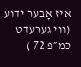איז אָבער ידוע
(ווי גערעדט כמ״פ 72 )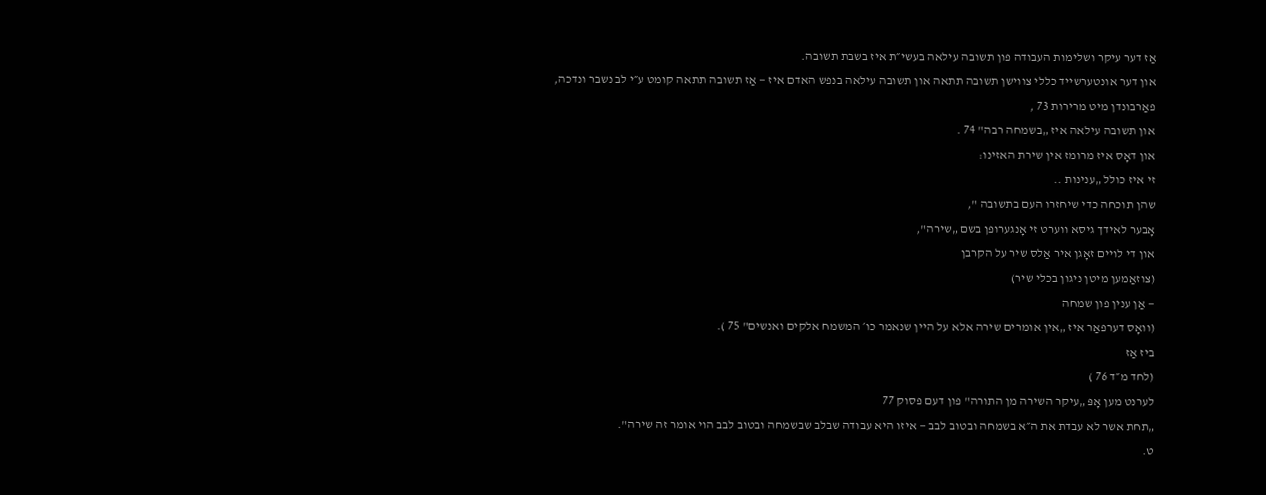אַז דער עיקר ושלימות העבודה פון תשובה עילאה בעשי״ת איז בשבת תשובה.
און דער אונטערשייד כללי צווישן תשובה תתאה און תשובה עילאה בנפש האדם איז — אַז תשובה תתאה קומט ע״י לב נשבר ונדכה,
פאַרבונדן מיט מרירות 73 ,
און תשובה עילאה איז „בשמחה רבה" 74 .
און דאָס איז מרומז אין שירת האזינו:
זי איז כולל „ענינות ..
שהן תוכחה כדי שיחזרו העם בתשובה ",
אָבער לאידך גיסא ווערט זי אָנגערופן בשם „שירה",
און די לויים זאָגן איר אַלס שיר על הקרבן
(צוזאַמען מיטן ניגון בכלי שיר)
— אַן ענין פון שמחה
(וואָס דערפאַר איז „אין אומרים שירה אלא על היין שנאמר כו׳ המשמח אלקים ואנשים" 75 ).
ביז אַז
(לחד מ״ד 76 )
לערנט מען אָפּ „עיקר השירה מן התורה" פון דעם פסוק 77
„תחת אשר לא עבדת את ה״א בשמחה ובטוב לבב — איזו היא עבודה שבלב שבשמחה ובטוב לבב הוי אומר זה שירה".
ט.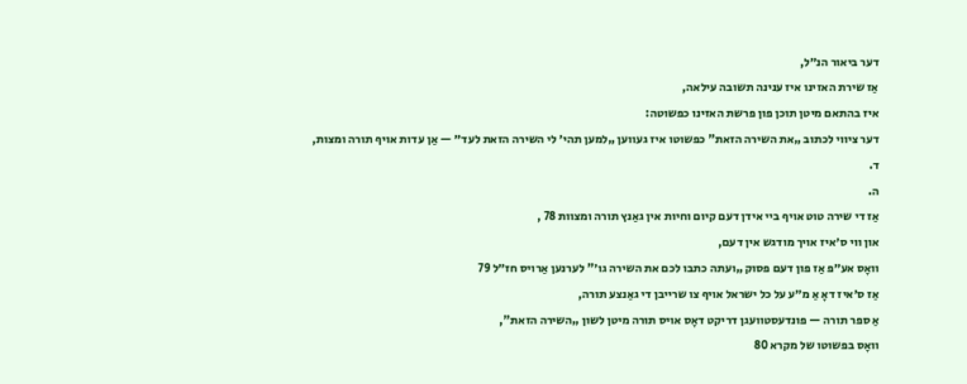דער ביאור הנ״ל,
אַז שירת האזינו איז ענינה תשובה עילאה,
איז בהתאם מיטן תוכן פון פרשת האזינו כפשוטה:
דער ציווי לכתוב „את השירה הזאת" כפשוטו איז געווען „למען תהי׳ לי השירה הזאת לעד״ — אַן עדות אויף תורה ומצות,
ד.
ה.
אַז די שירה טוט אויף ביי אידן דעם קיום וחיות אין גאַנץ תורה ומצוות 78 ,
און ווי ס׳איז אויך מודגש אין דעם,
וואָס אע״פ אַז פון דעם פסוק „ועתה כתבו לכם את השירה גו׳" לערנען אַרויס חז״ל 79
אַז ס׳איז דאָ אַ מ״ע על כל ישראל אויף צו שרייבן די גאַנצע תורה,
אַ ספר תורה — פונדעסטוועגן דריקט דאָס אויס תורה מיטן לשון „השירה הזאת",
וואָס בפשוטו של מקרא 80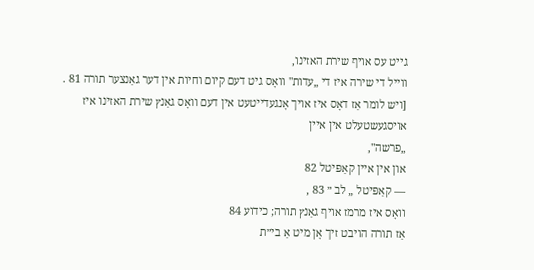גייט עס אויף שירת האזינו,
ווייל די שירה איז די „עדות" וואָס גיט דעם קיום וחיות אין דער גאַנצער תורה 81 .
[ויש לומר אַז דאָס איז אויך אָנגעדייטעט אין דעם וואָס גאַנץ שירת האזינו איז אויסגעשטעלט אין איין
„פרשה",
און אין איין קאַפּיטל 82
— קאַפּיטל „ לב ״ 83 ,
וואָס איז מרמז אויף גאַנץ תורה; כידוע 84
אַז תורה הויבט זיך אָן מיט אַ בי״ת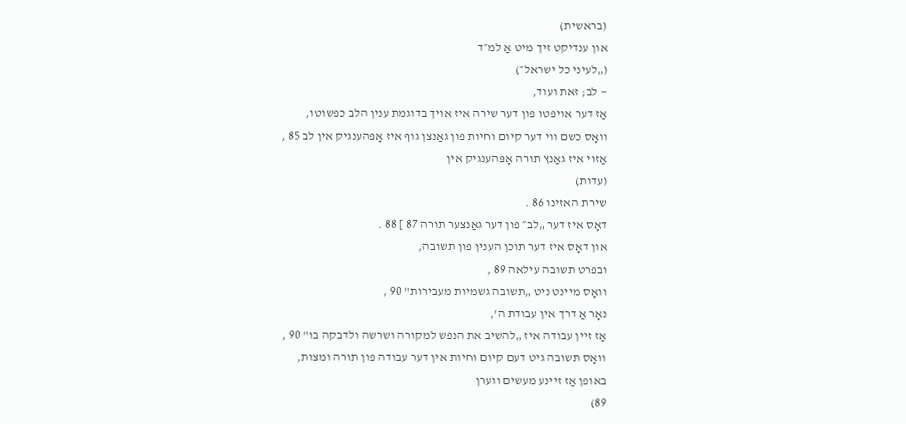(בראשית)
און ענדיקט זיך מיט אַ למ״ד
(„לעיני כל ישראל״)
— לב; זאת ועוד,
אַז דער אויפטו פון דער שירה איז אויך בדוגמת ענין הלב כפשוטו,
וואָס כשם ווי דער קיום וחיות פון גאַנצן גוף איז אָפּהענגיק אין לב 85 ,
אַזוי איז גאַנץ תורה אָפּהענגיק אין
(עדות)
שירת האזינו 86 .
דאָס איז דער „לב״ פון דער גאַנצער תורה 87 ] 88 .
און דאָס איז דער תוכן הענין פון תשובה,
ובפרט תשובה עילאה 89 ,
וואָס מיינט ניט „תשובה גשמיות מעבירות" 90 ,
נאָר אַ דרך אין עבודת ה',
אַז זיין עבודה איז „להשיב את הנפש למקורה ושרשה ולדבקה בו" 90 ,
וואָס תשובה גיט דעם קיום וחיות אין דער עבודה פון תורה ומצות,
באופן אַז זיינע מעשים ווערן
89)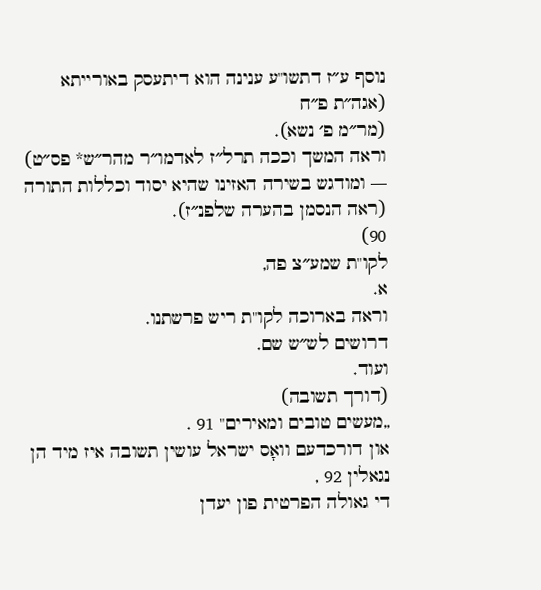נוסף ע״ז דתשו"ע ענינה הוא דיתעסק באורייתא
(אגה״ת פ״ח
(מר״מ פ׳ נשא).
וראה המשך וככה תרל״ז לאדמו״ר מהר״ש* פס״ט)
— ומודגש בשירה האזינו שהיא יסוד וכללות התורה
(ראה הנסמן בהערה שלפנ״ז).
90)
לקו"ת שמע״צ פה,
א.
וראה בארוכה לקו"ת ריש פרשתנו.
דרושים לש״ש שם.
ועוד.
(דורך תשובה)
„מעשים טובים ומאירים" 91 .
און דורכדעם וואָס ישראל עושין תשובה איז מיד הן נגאלין 92 ,
די גאולה הפרטית פון יעדן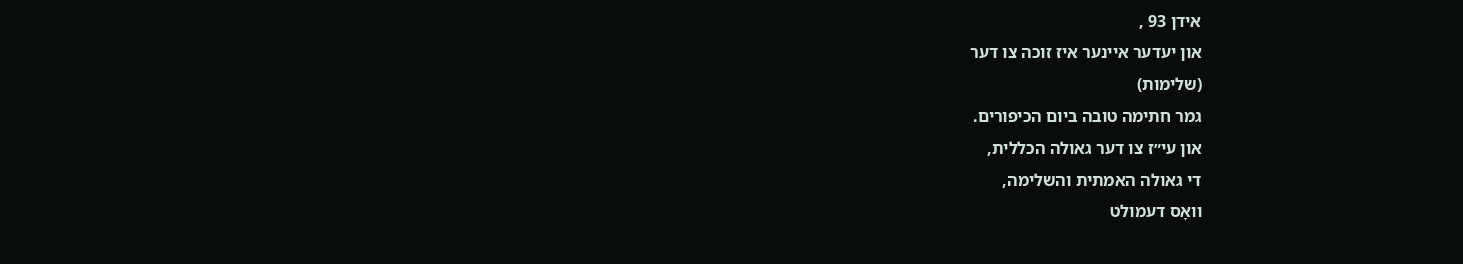אידן 93 ,
און יעדער איינער איז זוכה צו דער
(שלימות)
גמר חתימה טובה ביום הכיפורים.
און עי״ז צו דער גאולה הכללית,
די גאולה האמתית והשלימה,
וואָס דעמולט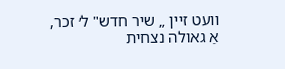וועט זיין „ שיר חדש" ל׳ זכר,
אַ גאולה נצחית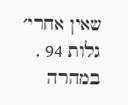שאין אחרי׳ גלות 94 ,
במהרה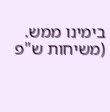בימינו ממש.
(משיחות ש"פ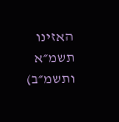האזינו תשמ״א ותשמ״ב)